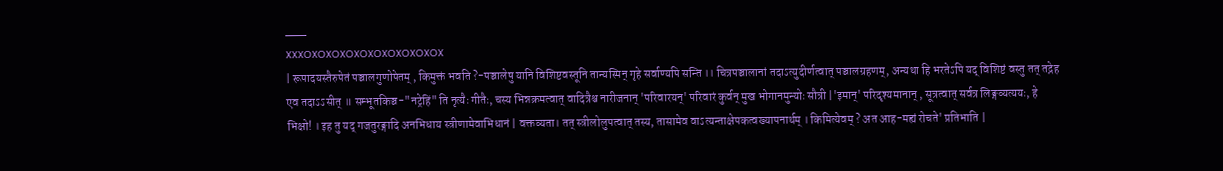___
XXXOXOXOXOXOXOXOXOXOXOX
| रूपादयस्तैरुपेतं पञ्चालगुणोपेतम् , किमुक्तं भवति ?-पञ्चालेषु यानि विशिष्टवस्तूनि तान्यस्मिन् गृहे सर्वाण्यपि सन्ति ।। चित्रपञ्चालानां तदाऽत्युदीर्णत्वात् पञ्चालग्रहणम्, अन्यथा हि भरतेऽपि यद् विशिष्टं वस्तु तत् तद्नेह एव तदाऽऽसीत् ॥ सम्भूतकिञ्च-"नट्रेहिं" ति नृत्यैः गीतैः, चस्य भिन्नक्रमत्वात् वादित्रैश्च नारीजनान् 'परिवारयन्' परिवारं कुर्वन् मुख भोगानमुन्योः सौत्री |'इमान्' परिदृश्यमानान् , सूत्रत्वात् सर्वत्र लिङ्गव्यत्ययः, हे भिक्षो! । इह तु यद् गजतुरङ्गादि अनभिधाय स्त्रीणामेवाभिधानं | वक्तव्यता। तत् स्त्रीलोलुपत्वात् तस्य, तासामेव वाऽत्यन्ताक्षेपकत्वख्यापनार्थम् । किमित्येवम् ? अत आह-मह्यं रोचते' प्रतिभाति |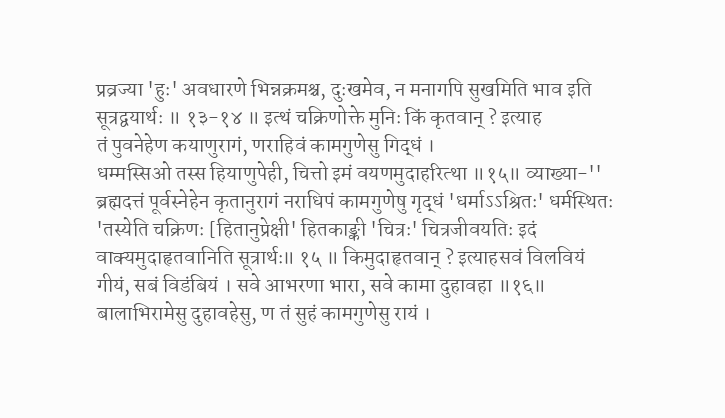प्रव्रज्या 'हुः' अवधारणे भिन्नक्रमश्च, दुःखमेव, न मनागपि सुखमिति भाव इति सूत्रद्वयार्थः ॥ १३-१४ ॥ इत्थं चक्रिणोक्ते मुनिः किं कृतवान् ? इत्याह
तं पुवनेहेण कयाणुरागं, णराहिवं कामगुणेसु गिद्धं ।
धम्मस्सिओ तस्स हियाणुपेही, चित्तो इमं वयणमुदाहरित्था ॥१५॥ व्याख्या-'' ब्रह्मदत्तं पूर्वस्नेहेन कृतानुरागं नराधिपं कामगुणेषु गृद्धं 'धर्माऽऽश्रितः' धर्मस्थितः 'तस्येति चक्रिणः [हितानुप्रेक्षी' हितकाङ्की 'चित्रः' चित्रजीवयतिः इदं वाक्यमुदाहृतवानिति सूत्रार्थः॥ १५ ॥ किमुदाहृतवान् ? इत्याहसवं विलवियं गीयं, सबं विडंबियं । सवे आभरणा भारा, सवे कामा दुहावहा ॥१६॥
बालाभिरामेसु दुहावहेसु, ण तं सुहं कामगुणेसु रायं ।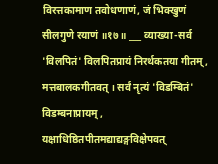विरत्तकामाण तवोधणाणं, जं भिक्खुणं सीलगुणे रयाणं ॥१७॥ ___ व्याख्या-सर्व 'विलपितं' विलपितप्रायं निरर्थकतया गीतम् , मत्तबालकगीतवत् । सर्वं नृत्यं 'विडम्बितं' विडम्बनाप्रायम् , यक्षाधिष्ठितपीतमद्याद्यङ्गविक्षेपवत्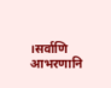।सर्वाणि आभरणानि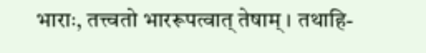भाराः, तत्त्वतो भाररूपत्वात् तेषाम् । तथाहि-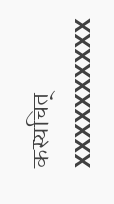कस्यचित्
XXXXXXXXXX